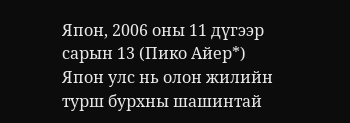Япон, 2006 оны 11 дүгээр сарын 13 (Пико Айер*)
Япон улс нь олон жилийн турш бурхны шашинтай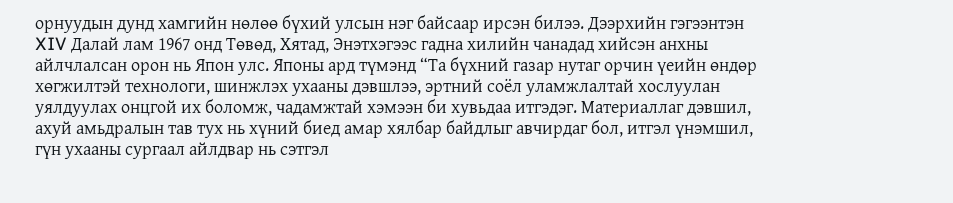орнуудын дунд хамгийн нөлөө бүхий улсын нэг байсаар ирсэн билээ. Дээрхийн гэгээнтэн XIV Далай лам 1967 онд Төвөд, Хятад, Энэтхэгээс гадна хилийн чанадад хийсэн анхны айлчлалсан орон нь Япон улс. Японы ард түмэнд “Та бүхний газар нутаг орчин үеийн өндөр хөгжилтэй технологи, шинжлэх ухааны дэвшлээ, эртний соёл уламжлалтай хослуулан уялдуулах онцгой их боломж, чадамжтай хэмээн би хувьдаа итгэдэг. Материаллаг дэвшил, ахуй амьдралын тав тух нь хүний биед амар хялбар байдлыг авчирдаг бол, итгэл үнэмшил, гүн ухааны сургаал айлдвар нь сэтгэл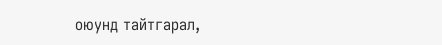оюунд тайтгарал,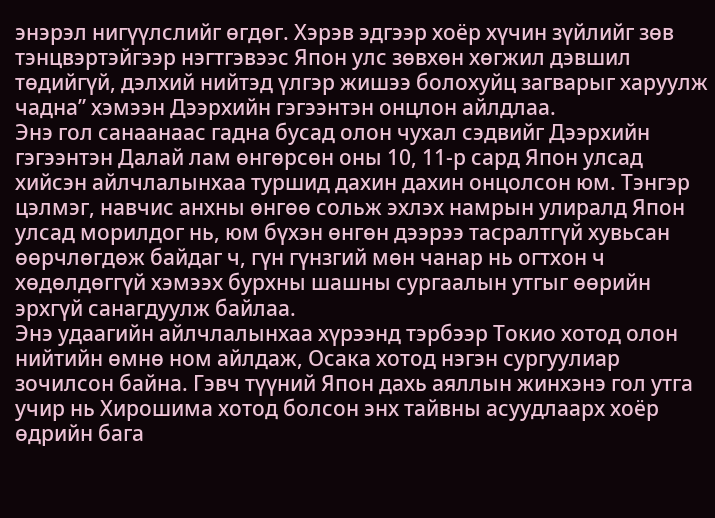энэрэл нигүүлслийг өгдөг. Хэрэв эдгээр хоёр хүчин зүйлийг зөв тэнцвэртэйгээр нэгтгэвээс Япон улс зөвхөн хөгжил дэвшил төдийгүй, дэлхий нийтэд үлгэр жишээ болохуйц загварыг харуулж чадна” хэмээн Дээрхийн гэгээнтэн онцлон айлдлаа.
Энэ гол санаанаас гадна бусад олон чухал сэдвийг Дээрхийн гэгээнтэн Далай лам өнгөрсөн оны 10, 11-р сард Япон улсад хийсэн айлчлалынхаа туршид дахин дахин онцолсон юм. Тэнгэр цэлмэг, навчис анхны өнгөө сольж эхлэх намрын улиралд Япон улсад морилдог нь, юм бүхэн өнгөн дээрээ тасралтгүй хувьсан өөрчлөгдөж байдаг ч, гүн гүнзгий мөн чанар нь огтхон ч хөдөлдөггүй хэмээх бурхны шашны сургаалын утгыг өөрийн эрхгүй санагдуулж байлаа.
Энэ удаагийн айлчлалынхаа хүрээнд тэрбээр Токио хотод олон нийтийн өмнө ном айлдаж, Осака хотод нэгэн сургуулиар зочилсон байна. Гэвч түүний Япон дахь аяллын жинхэнэ гол утга учир нь Хирошима хотод болсон энх тайвны асуудлаарх хоёр өдрийн бага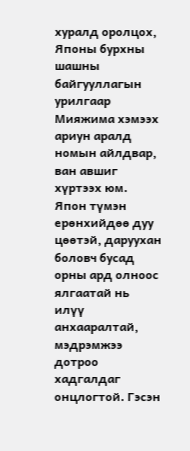хуралд оролцох, Японы бурхны шашны байгууллагын урилгаар Мияжима хэмээх ариун аралд номын айлдвар, ван авшиг хүртээх юм.
Япон түмэн ерөнхийдөө дуу цөөтэй, даруухан боловч бусад орны ард олноос ялгаатай нь илүү анхааралтай, мэдрэмжээ дотроо хадгалдаг онцлогтой. Гэсэн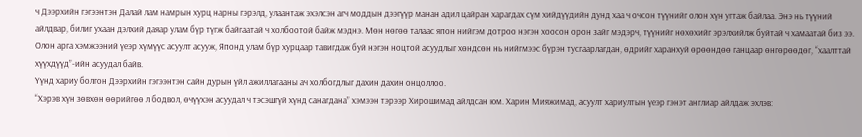ч Дээрхийн гэгээнтэн Далай лам намрын хурц нарны гэрэлд, улаантаж эхэлсэн агч моддын дээгүүр манан адил цайран харагдах сүм хийдүүдийн дунд хаа ч очсон түүнийг олон хүн угтаж байлаа. Энэ нь түүний айлдвар, билиг ухаан дэлхий даяар улам бүр түгж байгаатай ч холбоотой байж мэднэ. Мөн нөгөө талаас япон нийгэм дотроо нэгэн хоосон орон зайг мэдэрч, түүнийг нөхөхийг эрэлхийлж буйтай ч хамаатай биз ээ.
Олон арга хэмжээний үеэр хүмүүс асуулт асууж, Японд улам бүр хурцаар тавигдаж буй нэгэн ноцтой асуудлыг хөндсөн нь нийгмээс бүрэн тусгаарлагдан, өдрийг харанхуй өрөөндөө ганцаар өнгөрөөдөг, “хаалттай хүүхдүүд”-ийн асуудал байв.
Үүнд хариу болгон Дээрхийн гэгээнтэн сайн дурын үйл ажиллагааны ач холбогдлыг дахин дахин онцоллоо.
“Хэрэв хүн зөвхөн өөрийгөө л бодвол, өчүүхэн асуудал ч тэсэшгүй хүнд санагдана” хэмээн тэрээр Хирошимад айлдсан юм. Харин Мияжимад, асуулт хариултын үеэр гэнэт англиар айлдаж эхлэв: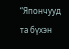“Япончууд та бүхэн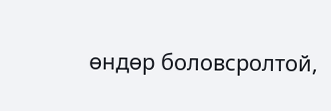өндөр боловсролтой,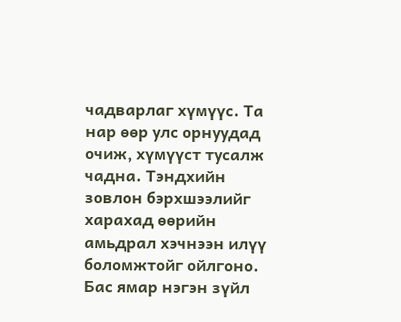чадварлаг хүмүүс. Та нар өөр улс орнуудад очиж, хүмүүст тусалж чадна. Тэндхийн зовлон бэрхшээлийг харахад өөрийн амьдрал хэчнээн илүү боломжтойг ойлгоно. Бас ямар нэгэн зүйл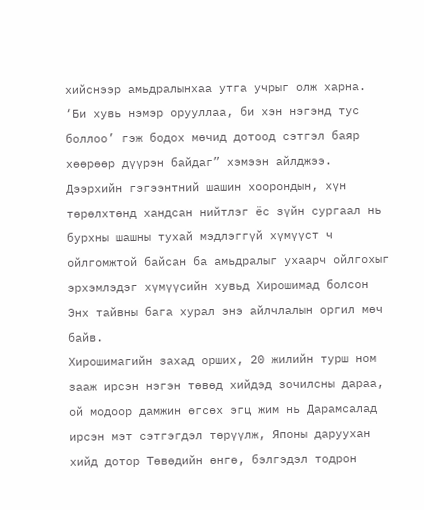хийснээр амьдралынхаа утга учрыг олж харна. ‘Би хувь нэмэр орууллаа, би хэн нэгэнд тус боллоо’ гэж бодох мөчид дотоод сэтгэл баяр хөөрөөр дүүрэн байдаг” хэмээн айлджээ.
Дээрхийн гэгээнтний шашин хоорондын, хүн төрөлхтөнд хандсан нийтлэг ёс зүйн сургаал нь бурхны шашны тухай мэдлэггүй хүмүүст ч ойлгомжтой байсан ба амьдралыг ухаарч ойлгохыг эрхэмлэдэг хүмүүсийн хувьд Хирошимад болсон Энх тайвны бага хурал энэ айлчлалын оргил мөч байв.
Хирошимагийн захад орших, 20 жилийн турш ном зааж ирсэн нэгэн төвөд хийдэд зочилсны дараа, ой модоор дамжин өгсөх эгц жим нь Дарамсалад ирсэн мэт сэтгэгдэл төрүүлж, Японы даруухан хийд дотор Төвөдийн өнгө, бэлгэдэл тодрон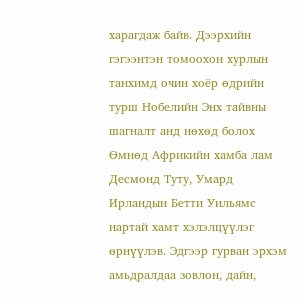харагдаж байв. Дээрхийн гэгээнтэн томоохон хурлын танхимд очин хоёр өдрийн турш Нобелийн Энх тайвны шагналт анд нөхөд болох Өмнөд Африкийн хамба лам Десмонд Туту, Умард Ирландын Бетти Уильямс нартай хамт хэлэлцүүлэг өрнүүлэв. Эдгээр гурван эрхэм амьдралдаа зовлон, дайн,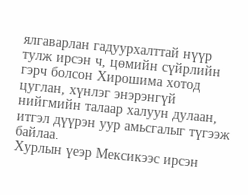ялгаварлан гадуурхалттай нүүр тулж ирсэн ч, цөмийн сүйрлийн гэрч болсон Хирошима хотод цуглан, хүнлэг энэрэнгүй нийгмийн талаар халуун дулаан, итгэл дүүрэн уур амьсгалыг түгээж байлаа.
Хурлын үеэр Мексикээс ирсэн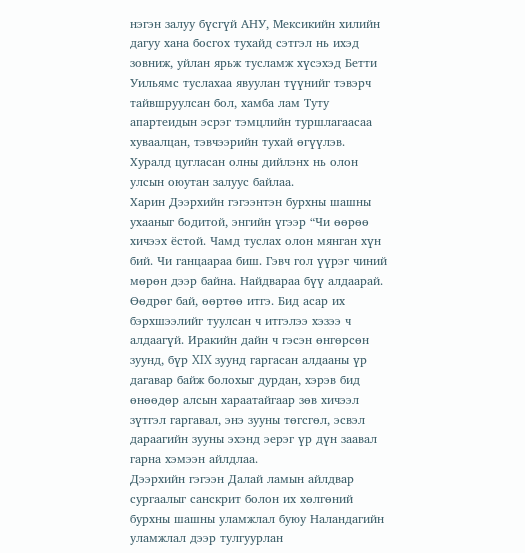нэгэн залуу бүсгүй АНУ, Мексикийн хилийн дагуу хана босгох тухайд сэтгэл нь ихэд зовниж, уйлан ярьж тусламж хүсэхэд Бетти Уильямс туслахаа явуулан түүнийг тэвэрч тайвшруулсан бол, хамба лам Туту апартеидын эсрэг тэмцлийн туршлагаасаа хуваалцан, тэвчээрийн тухай өгүүлэв. Хуралд цугласан олны дийлэнх нь олон улсын оюутан залуус байлаа.
Харин Дээрхийн гэгээнтэн бурхны шашны ухааныг бодитой, энгийн үгээр “Чи өөрөө хичээх ёстой. Чамд туслах олон мянган хүн бий. Чи ганцаараа биш. Гэвч гол үүрэг чиний мөрөн дээр байна. Найдвараа бүү алдаарай. Өөдрөг бай, өөртөө итгэ. Бид асар их бэрхшээлийг туулсан ч итгэлээ хэзээ ч алдаагүй. Иракийн дайн ч гэсэн өнгөрсөн зуунд, бүр XIX зуунд гаргасан алдааны үр дагавар байж болохыг дурдан, хэрэв бид өнөөдөр алсын хараатайгаар зөв хичээл зүтгэл гаргавал, энэ зууны төгсгөл, эсвэл дараагийн зууны эхэнд эерэг үр дүн заавал гарна хэмээн айлдлаа.
Дээрхийн гэгээн Далай ламын айлдвар сургаалыг санскрит болон их хөлгөний бурхны шашны уламжлал буюу Наландагийн уламжлал дээр тулгуурлан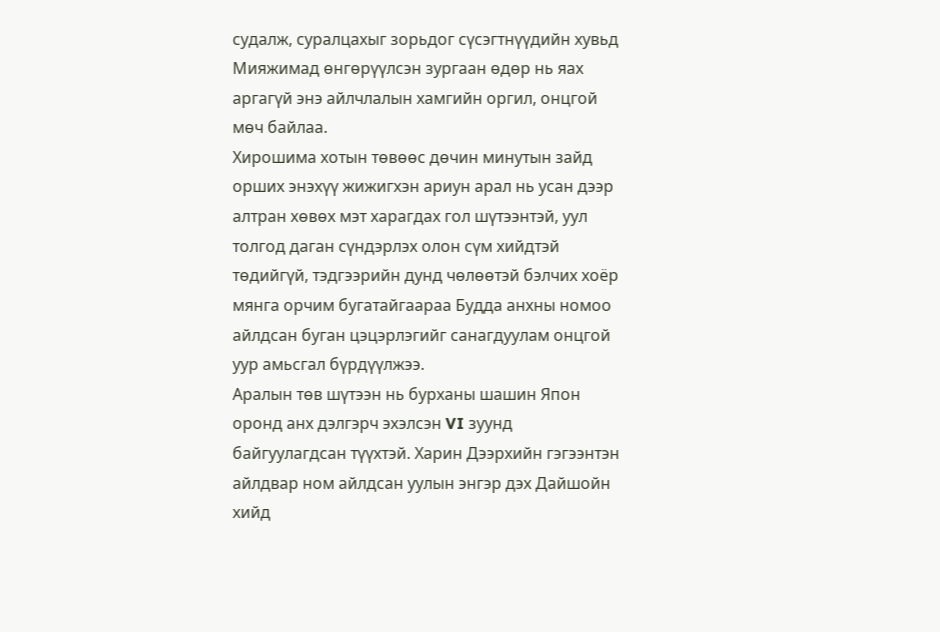судалж, суралцахыг зорьдог сүсэгтнүүдийн хувьд Мияжимад өнгөрүүлсэн зургаан өдөр нь яах аргагүй энэ айлчлалын хамгийн оргил, онцгой мөч байлаа.
Хирошима хотын төвөөс дөчин минутын зайд орших энэхүү жижигхэн ариун арал нь усан дээр алтран хөвөх мэт харагдах гол шүтээнтэй, уул толгод даган сүндэрлэх олон сүм хийдтэй төдийгүй, тэдгээрийн дунд чөлөөтэй бэлчих хоёр мянга орчим бугатайгаараа Будда анхны номоо айлдсан буган цэцэрлэгийг санагдуулам онцгой уур амьсгал бүрдүүлжээ.
Аралын төв шүтээн нь бурханы шашин Япон оронд анх дэлгэрч эхэлсэн VI зуунд байгуулагдсан түүхтэй. Харин Дээрхийн гэгээнтэн айлдвар ном айлдсан уулын энгэр дэх Дайшойн хийд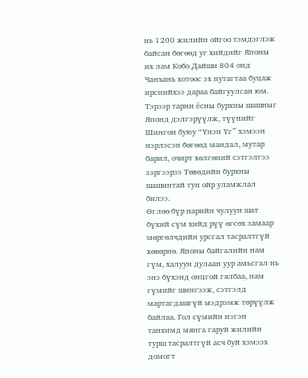нь 1200 жилийн ойгоо тэмдэглэж байсан бөгөөд уг хийдийг Японы их лам Кобо Дайши 804 онд Чанъань хотоос эх нутагтаа буцаж ирснийхээ дараа байгуулсан юм. Тэрээр тарни ёсны бурхны шашныг Японд дэлгэрүүлж, түүнийг Шингон буюу “Үнэн Үг” хэмээн нэрлэсэн бөгөөд мандал, мутар барил, очирт хөлгөний сэтгэлгээ зэргээрээ Төвөдийн бурхны шашинтай тун ойр уламжлал билээ.
Өглөө бүр нарийн чулуун шат бүхий сүм хийд рүү өгсөх замаар мөргөлчдийн урсгал тасралтгүй хөвөрнө. Японы байгалийн нам гүм, халуун дулаан уур амьсгал нь энэ бүхэнд онцгой гялбаа, нам гүмийг шингээж, сэтгэлд мартагдашгүй мэдрэмж төрүүлж байлаа. Гол сүмийн нэгэн танхимд мянга гаруй жилийн турш тасралтгүй асч буй хэмээх домогт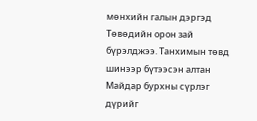мөнхийн галын дэргэд Төвөдийн орон зай бүрэлджээ. Танхимын төвд шинээр бүтээсэн алтан Майдар бурхны сүрлэг дүрийг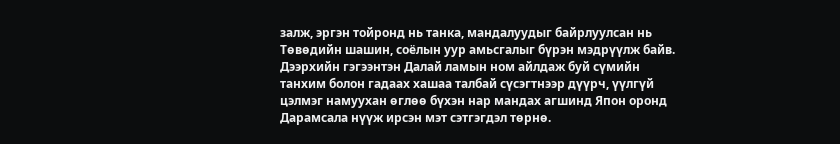залж, эргэн тойронд нь танка, мандалуудыг байрлуулсан нь Төвөдийн шашин, соёлын уур амьсгалыг бүрэн мэдрүүлж байв.
Дээрхийн гэгээнтэн Далай ламын ном айлдаж буй сүмийн танхим болон гадаах хашаа талбай сүсэгтнээр дүүрч, үүлгүй цэлмэг намуухан өглөө бүхэн нар мандах агшинд Япон оронд Дарамсала нүүж ирсэн мэт сэтгэгдэл төрнө.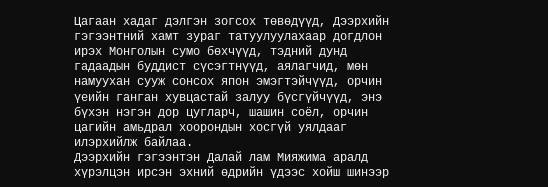Цагаан хадаг дэлгэн зогсох төвөдүүд, Дээрхийн гэгээнтний хамт зураг татуулуулахаар догдлон ирэх Монголын сумо бөхчүүд, тэдний дунд гадаадын буддист сүсэгтнүүд, аялагчид, мөн намуухан сууж сонсох япон эмэгтэйчүүд, орчин үеийн ганган хувцастай залуу бүсгүйчүүд, энэ бүхэн нэгэн дор цугларч, шашин соёл, орчин цагийн амьдрал хоорондын хосгүй уялдааг илэрхийлж байлаа.
Дээрхийн гэгээнтэн Далай лам Мияжима аралд хүрэлцэн ирсэн эхний өдрийн үдээс хойш шинээр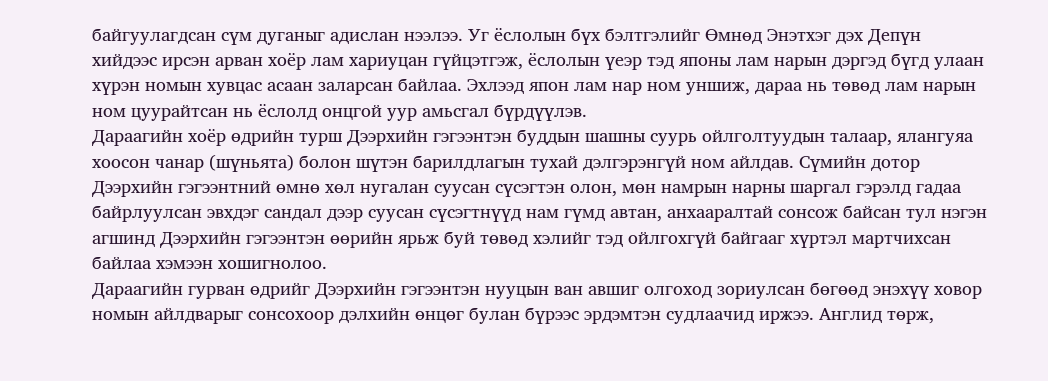байгуулагдсан сүм дуганыг адислан нээлээ. Уг ёслолын бүх бэлтгэлийг Өмнөд Энэтхэг дэх Депүн хийдээс ирсэн арван хоёр лам хариуцан гүйцэтгэж, ёслолын үеэр тэд японы лам нарын дэргэд бүгд улаан хүрэн номын хувцас асаан заларсан байлаа. Эхлээд япон лам нар ном уншиж, дараа нь төвөд лам нарын ном цуурайтсан нь ёслолд онцгой уур амьсгал бүрдүүлэв.
Дараагийн хоёр өдрийн турш Дээрхийн гэгээнтэн буддын шашны суурь ойлголтуудын талаар, ялангуяа хоосон чанар (шүньята) болон шүтэн барилдлагын тухай дэлгэрэнгүй ном айлдав. Сүмийн дотор Дээрхийн гэгээнтний өмнө хөл нугалан суусан сүсэгтэн олон, мөн намрын нарны шаргал гэрэлд гадаа байрлуулсан эвхдэг сандал дээр суусан сүсэгтнүүд нам гүмд автан, анхааралтай сонсож байсан тул нэгэн агшинд Дээрхийн гэгээнтэн өөрийн ярьж буй төвөд хэлийг тэд ойлгохгүй байгааг хүртэл мартчихсан байлаа хэмээн хошигнолоо.
Дараагийн гурван өдрийг Дээрхийн гэгээнтэн нууцын ван авшиг олгоход зориулсан бөгөөд энэхүү ховор номын айлдварыг сонсохоор дэлхийн өнцөг булан бүрээс эрдэмтэн судлаачид иржээ. Англид төрж,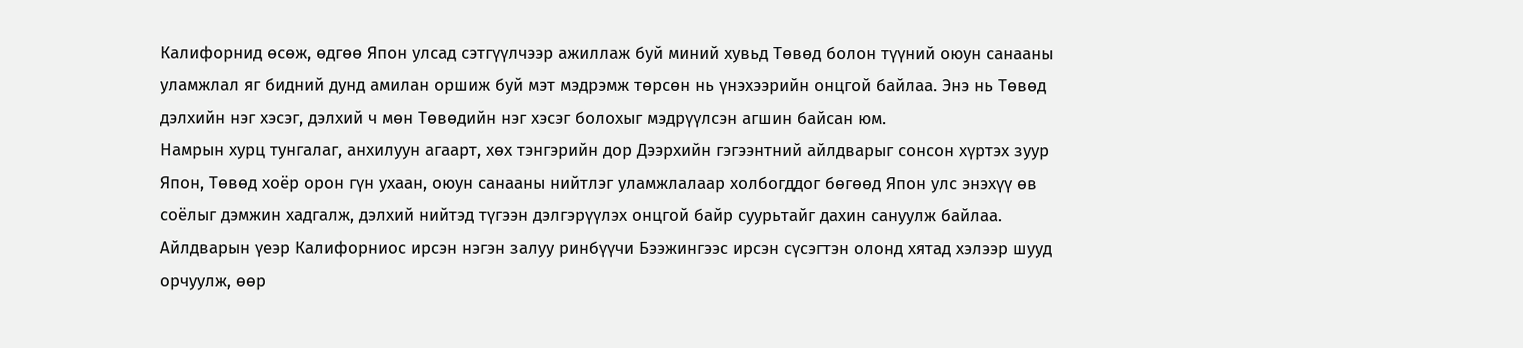Калифорнид өсөж, өдгөө Япон улсад сэтгүүлчээр ажиллаж буй миний хувьд Төвөд болон түүний оюун санааны уламжлал яг бидний дунд амилан оршиж буй мэт мэдрэмж төрсөн нь үнэхээрийн онцгой байлаа. Энэ нь Төвөд дэлхийн нэг хэсэг, дэлхий ч мөн Төвөдийн нэг хэсэг болохыг мэдрүүлсэн агшин байсан юм.
Намрын хурц тунгалаг, анхилуун агаарт, хөх тэнгэрийн дор Дээрхийн гэгээнтний айлдварыг сонсон хүртэх зуур Япон, Төвөд хоёр орон гүн ухаан, оюун санааны нийтлэг уламжлалаар холбогддог бөгөөд Япон улс энэхүү өв соёлыг дэмжин хадгалж, дэлхий нийтэд түгээн дэлгэрүүлэх онцгой байр суурьтайг дахин сануулж байлаа. Айлдварын үеэр Калифорниос ирсэн нэгэн залуу ринбүүчи Бээжингээс ирсэн сүсэгтэн олонд хятад хэлээр шууд орчуулж, өөр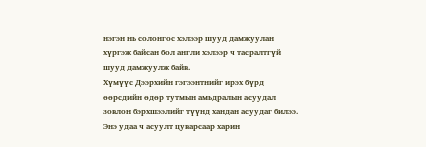нэгэн нь солонгос хэлээр шууд дамжуулан хүргэж байсан бол англи хэлээр ч тасралтгүй шууд дамжуулж байв.
Хүмүүс Дээрхийн гэгээнтнийг ирэх бүрд өөрсдийн өдөр тутмын амьдралын асуудал зовлон бэрхшээлийг түүнд хандан асуудаг билээ. Энэ удаа ч асуулт цуварсаар харин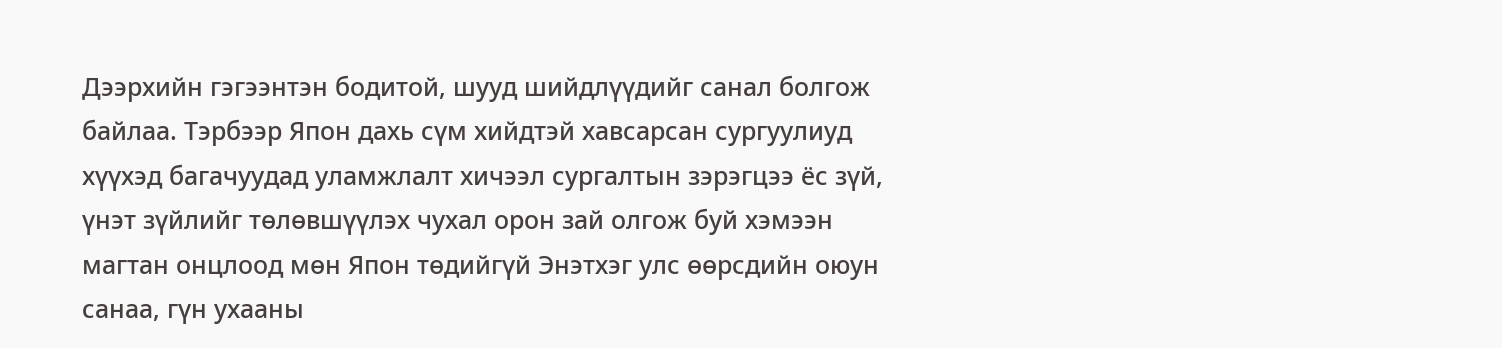Дээрхийн гэгээнтэн бодитой, шууд шийдлүүдийг санал болгож байлаа. Тэрбээр Япон дахь сүм хийдтэй хавсарсан сургуулиуд хүүхэд багачуудад уламжлалт хичээл сургалтын зэрэгцээ ёс зүй, үнэт зүйлийг төлөвшүүлэх чухал орон зай олгож буй хэмээн магтан онцлоод мөн Япон төдийгүй Энэтхэг улс өөрсдийн оюун санаа, гүн ухааны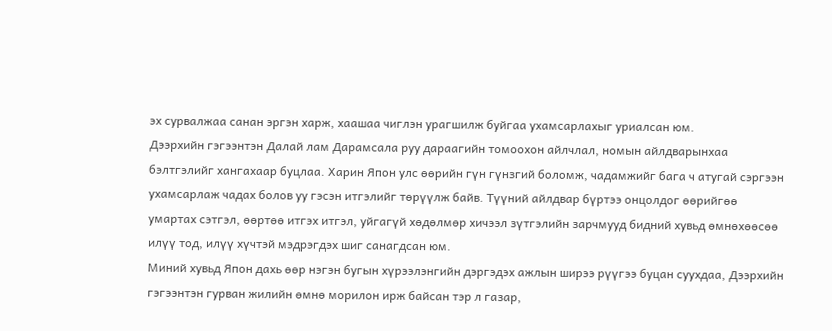эх сурвалжаа санан эргэн харж, хаашаа чиглэн урагшилж буйгаа ухамсарлахыг уриалсан юм.
Дээрхийн гэгээнтэн Далай лам Дарамсала руу дараагийн томоохон айлчлал, номын айлдварынхаа бэлтгэлийг хангахаар буцлаа. Харин Япон улс өөрийн гүн гүнзгий боломж, чадамжийг бага ч атугай сэргээн ухамсарлаж чадах болов уу гэсэн итгэлийг төрүүлж байв. Түүний айлдвар бүртээ онцолдог өөрийгөө умартах сэтгэл, өөртөө итгэх итгэл, уйгагүй хөдөлмөр хичээл зүтгэлийн зарчмууд бидний хувьд өмнөхөөсөө илүү тод, илүү хүчтэй мэдрэгдэх шиг санагдсан юм.
Миний хувьд Япон дахь өөр нэгэн бугын хүрээлэнгийн дэргэдэх ажлын ширээ рүүгээ буцан суухдаа, Дээрхийн гэгээнтэн гурван жилийн өмнө морилон ирж байсан тэр л газар,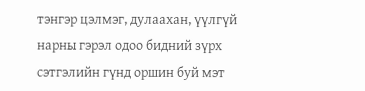тэнгэр цэлмэг, дулаахан, үүлгүй нарны гэрэл одоо бидний зүрх сэтгэлийн гүнд оршин буй мэт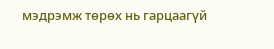мэдрэмж төрөх нь гарцаагүй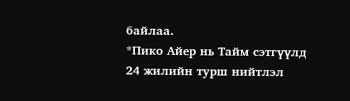байлаа.
*Пико Айер нь Тайм сэтгүүлд 24 жилийн турш нийтлэл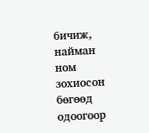бичиж, найман ном зохиосон бөгөөд одоогоор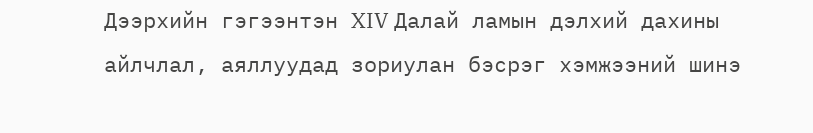Дээрхийн гэгээнтэн XIV Далай ламын дэлхий дахины айлчлал, аяллуудад зориулан бэсрэг хэмжээний шинэ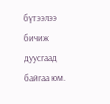бүтээлээ бичиж дуусгаад байгаа юм.